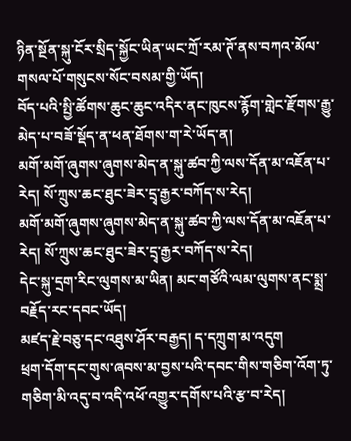ཉིན་སྔོན་སྐུ་ངོར་སྲིད་སྐྱོང་ཡིན་ཡང་ཀྲོ་རམ་ཊོ་ནས་བཀའ་མོལ་གསལ་པོ་གསུངས་སོང་བསམ་གྱི་ཡོད།
བོད་པའི་སྤྱི་ཚོགས་ཆུང་ཆུང་འདིར་ནང་ཁུངས་རྙོག་གླེང་རྫོགས་རྒྱུ་མེད་པ་བཟོ་སྡོད་ན་ཕན་ཐོགས་ག་རེ་ཡོད་ན།
མགོ་མགོ་ཞུགས་ཞུགས་མེད་ན་སྐུ་ཚབ་ཀྱི་ལས་དོན་མ་འཇོན་པ་རེད། སོ་ཀྲུས་ཆང་ཐུང་ཟེར་དྲྭ་རྒྱར་བཀོད་ས་རེད།
མགོ་མགོ་ཞུགས་ཞུགས་མེད་ན་སྐུ་ཚབ་ཀྱི་ལས་དོན་མ་འཇོན་པ་རེད། སོ་ཀྲུས་ཆང་ཐུང་ཟེར་དྲྭ་རྒྱར་བཀོད་ས་རེད།
དེང་སྐུ་དྲག་རིང་ལུགས་མ་ཡིན། མང་གཙོའི་ལམ་ལུགས་ནང་སྨྲ་བརྗོད་རང་དབང་ཡོད།
མཛད་རྗེ་བཅུ་དང་འཐུས་ཤོར་བརྒྱད། ད་དཀྲུག་མ་འདུག
ཕྲག་དོག་དང་གུས་ཞབས་མ་བྱས་པའི་དབང་གིས་གཅིག་འོག་ཏུ་གཅིག་མི་འདུ་བ་འདི་འཕོ་འགྱུར་དགོས་པའི་རྩ་བ་རེད།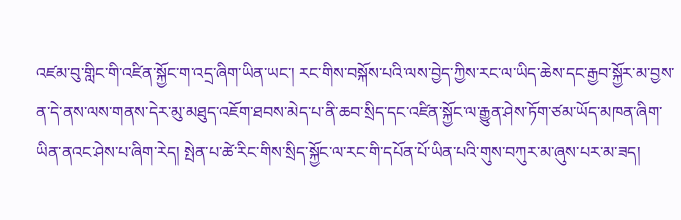འཛམ་བུ་གླིང་གི་འཛིན་སྐྱོང་ག་འདྲ་ཞིག་ཡིན་ཡང་། རང་གིས་བསྐོས་པའི་ལས་བྱེད་ཀྱིས་རང་ལ་ཡིད་ཆེས་དང་རྒྱབ་སྐྱོར་མ་བྱས་ན་དེ་ནས་ལས་གནས་དེར་མུ་མཐུད་འཇོག་ཐབས་མེད་པ་ནི་ཆབ་སྲིད་དང་འཛིན་སྐྱོང་ལ་རྒྱུན་ཤེས་ཏོག་ཙམ་ཡོད་མཁན་ཞིག་ཡིན་ནའང་ཤེས་པ་ཞིག་རེད། སྤེན་པ་ཚེ་རིང་གིས་སྲིད་སྐྱོང་ལ་རང་གི་དཔོན་པོ་ཡིན་པའི་གུས་བཀུར་མ་ཞུས་པར་མ་ཟད།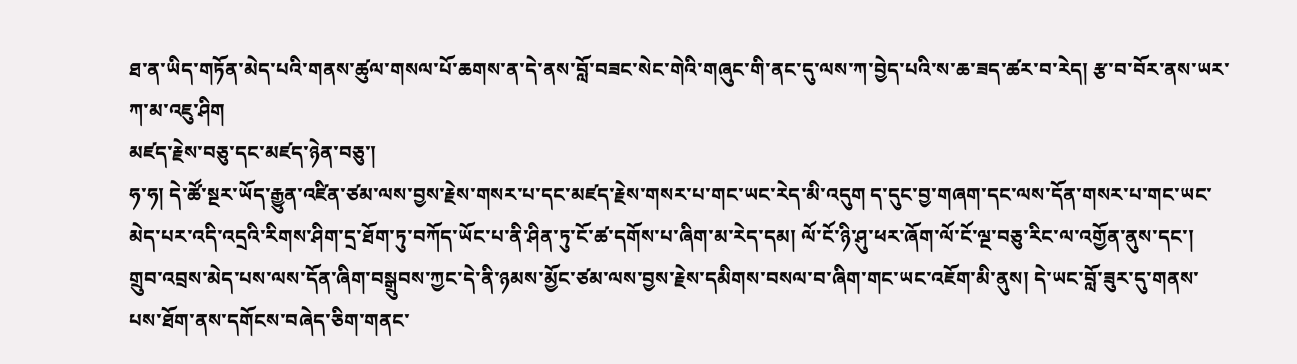ཐ་ན་ཡིད་གཏོན་མེད་པའི་གནས་ཚུལ་གསལ་པོ་ཆགས་ན་དེ་ནས་བློ་བཟང་སེང་གེའི་གཞུང་གི་ནང་དུ་ལས་ཀ་བྱེད་པའི་ས་ཆ་ཟད་ཚར་བ་རེད། རྩ་བ་བོར་ནས་ཡར་ཀ་མ་འཇུ་ཤིག
མཛད་རྗེས་བཅུ་དང་མཛད་ཉེན་བཅུ་།
ཧ་ཧ། དེ་ཚོ་སྔར་ཡོད་རྒྱུན་འཛིན་ཙམ་ལས་བྱས་རྗེས་གསར་པ་དང་མཛད་རྗེས་གསར་པ་གང་ཡང་རེད་མི་འདུག ད་དུང་བྱ་གཞག་དང་ལས་དོན་གསར་པ་གང་ཡང་མེད་པར་འདི་འདྲའི་རིགས་ཤིག་དྲ་ཐོག་ཏུ་བཀོད་ཡོང་པ་ནི་ཤིན་ཏུ་ངོ་ཚ་དགོས་པ་ཞིག་མ་རེད་དམ། ལོ་ངོ་ཉི་ཤུ་ཕར་ཞོག་ལོ་ངོ་ལྔ་བཅུ་རིང་ལ་འགྱོན་ནུས་དང་། གྲུབ་འབྲས་མེད་པས་ལས་དོན་ཞིག་བསྒྲུབས་ཀྱང་དེ་ནི་ཉམས་མྱོང་ཙམ་ལས་བྱས་རྗེས་དམིགས་བསལ་བ་ཞིག་གང་ཡང་འཇོག་མི་ནུས། དེ་ཡང་བློ་ཟུར་དུ་གནས་པས་ཐོག་ནས་དགོངས་བཞེད་ཅིག་གནང་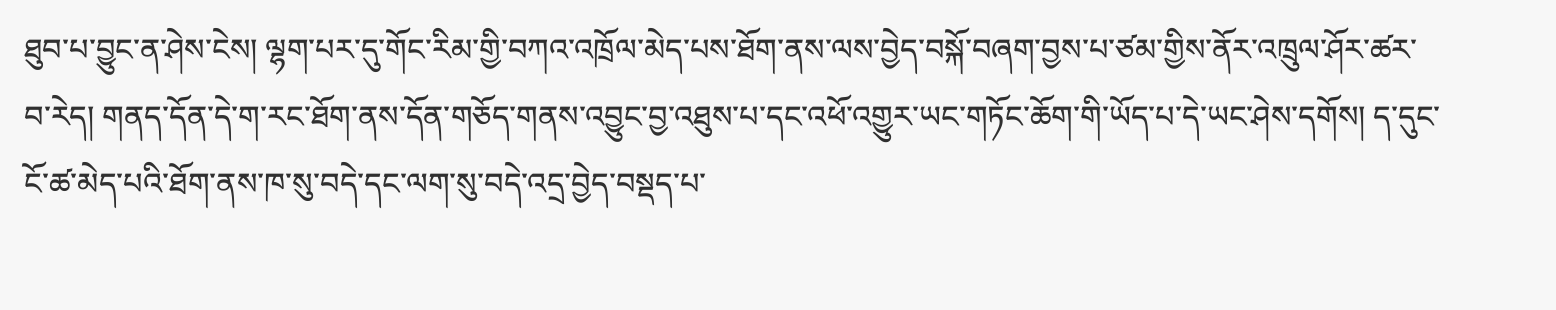ཐུབ་པ་བྱུང་ན་ཤེས་ངེས། ལྷག་པར་དུ་གོང་རིམ་གྱི་བཀའ་འཁྲོལ་མེད་པས་ཐོག་ནས་ལས་བྱེད་བསྐོ་བཞག་བྱས་པ་ཙམ་གྱིས་ནོར་འཁྲུལ་ཤོར་ཚར་བ་རེད། གནད་དོན་དེ་ག་རང་ཐོག་ནས་དོན་གཅོད་གནས་འབྱུང་བྱ་འཐུས་པ་དང་འཕོ་འགྱུར་ཡང་གཏོང་ཆོག་གི་ཡོད་པ་དེ་ཡང་ཤེས་དགོས། ད་དུང་ངོ་ཚ་མེད་པའི་ཐོག་ནས་ཁ་སུ་བདེ་དང་ལག་སུ་བདེ་འདྲ་བྱེད་བསྡད་པ་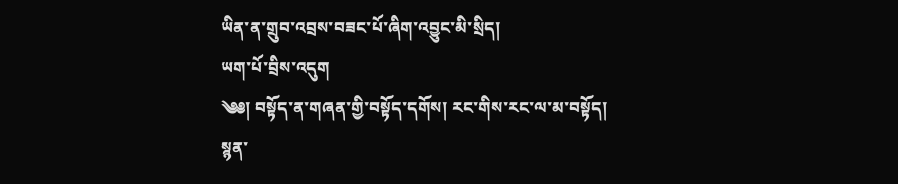ཡིན་ན་གྲུབ་འབྲས་བཟང་པོ་ཞིག་འབྱུང་མི་སྲིད།
ཡག་པོ་བྲིས་འདུག
༄༅། བསྟོད་ན་གཞན་གྱི་བསྟོད་དགོས། རང་གིས་རང་ལ་མ་བསྟོད།
སྙན་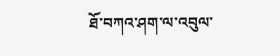ཐོ་བཀའ་ཤག་ལ་འབུལ་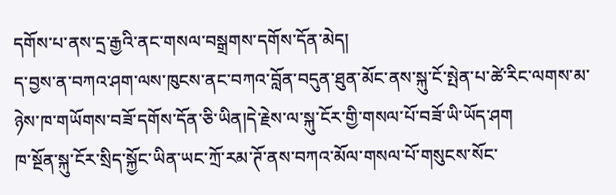དགོས་པ་ནས་དྲ་རྒྱའི་ནང་གསལ་བསྒྲགས་དགོས་དོན་མེད།
ད་བྱས་ན་བཀའ་ཤག་ལས་ཁུངས་ནང་བཀའ་བློན་བདུན་ཐུན་མོང་ནས་སྐུ་ངོ་སྤེན་པ་ཚེ་རིང་ལགས་མ་ཉེས་ཁ་གཡོགས་བཟོ་དགོས་དོན་ཅི་ཡིན།དེ་རྗེས་ལ་སྐུ་ངོར་གྱི་གསལ་པོ་བཟོ་ཡི་ཡོད་ཤག
ཁ་སྔོན་སྐུ་ངོར་སྲིད་སྐྱོང་ཡིན་ཡང་ཀྲོ་རམ་ཊོ་ནས་བཀའ་མོལ་གསལ་པོ་གསུངས་སོང་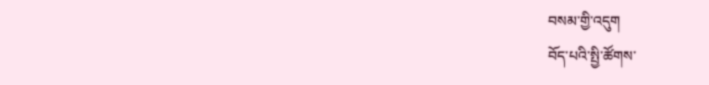བསམ་གྱི་འདུག
བོད་པའི་སྤྱི་ཚོགས་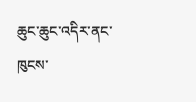ཆུང་ཆུང་འདིར་ནང་ཁུངས་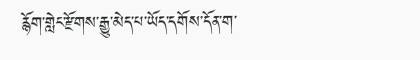རྙོག་གླེང་རྫོགས་རྒྱུ་མེད་པ་ཡོད་དགོས་དོན་ག་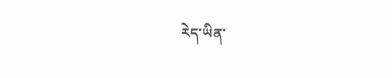རེད་ཡིན་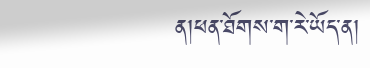ན།ཕན་ཐོགས་ག་རེ་ཡོད་ན།